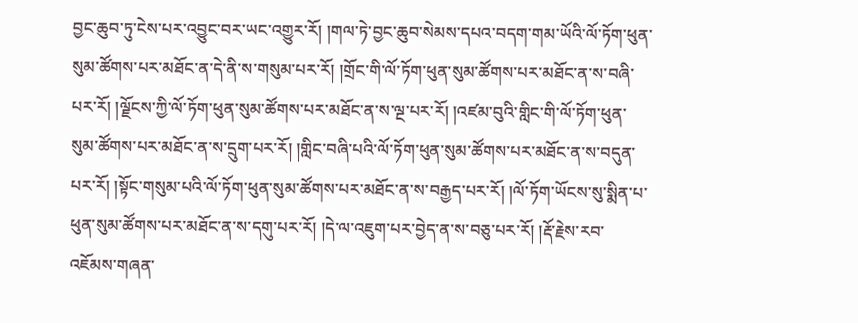བྱང་ཆུབ་ཏུ་ངེས་པར་འབྱུང་བར་ཡང་འགྱུར་རོ། །གལ་ཏེ་བྱང་ཆུབ་སེམས་དཔའ་བདག་གམ་ཡོའི་ལོ་ཏོག་ཕུན་སུམ་ཚོགས་པར་མཐོང་ན་དེ་ནི་ས་གསུམ་པར་རོ། །གྲོང་གི་ལོ་ཏོག་ཕུན་སུམ་ཚོགས་པར་མཐོང་ན་ས་བཞི་པར་རོ། །ལྗོངས་ཀྱི་ལོ་ཏོག་ཕུན་སུམ་ཚོགས་པར་མཐོང་ན་ས་ལྔ་པར་རོ། །འཛམ་བུའི་གླིང་གི་ལོ་ཏོག་ཕུན་སུམ་ཚོགས་པར་མཐོང་ན་ས་དྲུག་པར་རོ། །གླིང་བཞི་པའི་ལོ་ཏོག་ཕུན་སུམ་ཚོགས་པར་མཐོང་ན་ས་བདུན་པར་རོ། །སྟོང་གསུམ་པའི་ལོ་ཏོག་ཕུན་སུམ་ཚོགས་པར་མཐོང་ན་ས་བརྒྱད་པར་རོ། །ལོ་ཏོག་ཡོངས་སུ་སྨིན་པ་ཕུན་སུམ་ཚོགས་པར་མཐོང་ན་ས་དགུ་པར་རོ། །དེ་ལ་འཇུག་པར་བྱེད་ན་ས་བཅུ་པར་རོ། །རྡོ་རྗེས་རབ་འཇོམས་གཞན་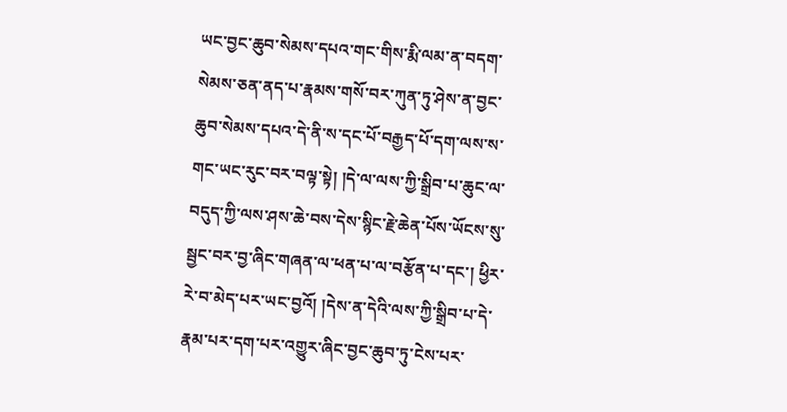ཡང་བྱང་ཆུབ་སེམས་དཔའ་གང་གིས་རྨི་ལམ་ན་བདག་སེམས་ཅན་ནད་པ་རྣམས་གསོ་བར་ཀུན་ཏུ་ཤེས་ན་བྱང་ཆུབ་སེམས་དཔའ་དེ་ནི་ས་དང་པོ་བརྒྱད་པོ་དག་ལས་ས་གང་ཡང་རུང་བར་བལྟ་སྟེ། །དེ་ལ་ལས་ཀྱི་སྒྲིབ་པ་ཆུང་ལ་བདུད་ཀྱི་ལས་ཤས་ཆེ་བས་དེས་སྙིང་རྗེ་ཆེན་པོས་ཡོངས་སུ་སྦྱང་བར་བྱ་ཞིང་གཞན་ལ་ཕན་པ་ལ་བརྩོན་པ་དང་། ཕྱིར་རེ་བ་མེད་པར་ཡང་བྱའོ། །དེས་ན་དེའི་ལས་ཀྱི་སྒྲིབ་པ་དེ་རྣམ་པར་དག་པར་འགྱུར་ཞིང་བྱང་ཆུབ་ཏུ་ངེས་པར་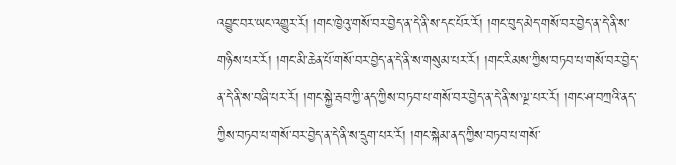འབྱུང་བར་ཡང་འགྱུར་རོ། །གང་ཁྱེའུ་གསོ་བར་བྱེད་ན་དེ་ནི་ས་དང་པོར་རོ། །གང་བུད་མེད་གསོ་བར་བྱེད་ན་དེ་ནི་ས་གཉིས་པར་རོ། །གང་མི་ཆེན་པོ་གསོ་བར་བྱེད་ན་དེ་ནི་ས་གསུམ་པར་རོ། །གང་རིམས་ཀྱིས་བཏབ་པ་གསོ་བར་བྱེད་ན་དེ་ནི་ས་བཞི་པར་རོ། །གང་སྐྱེ་རྦབ་ཀྱི་ནད་ཀྱིས་བཏབ་པ་གསོ་བར་བྱེད་ན་དེ་ནི་ས་ལྔ་པར་རོ། །གང་ཤ་བཀྲའི་ནད་ཀྱིས་བཏབ་པ་གསོ་བར་བྱེད་ན་དེ་ནི་ས་དྲུག་པར་རོ། །གང་སྐེམ་ནད་ཀྱིས་བཏབ་པ་གསོ་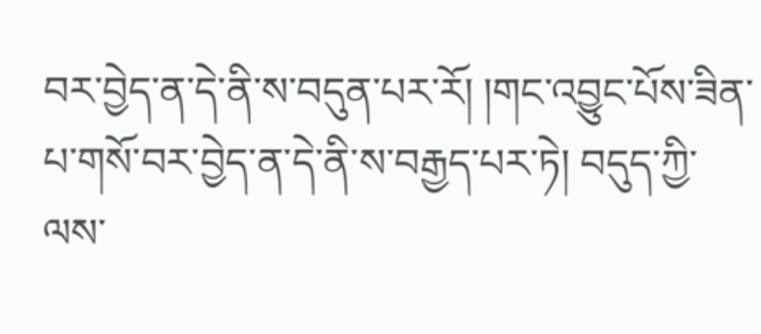བར་བྱེད་ན་དེ་ནི་ས་བདུན་པར་རོ། །གང་འབྱུང་པོས་ཟིན་པ་གསོ་བར་བྱེད་ན་དེ་ནི་ས་བརྒྱད་པར་ཏེ། བདུད་ཀྱི་ལས་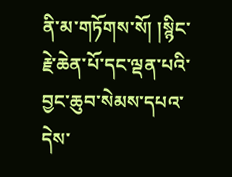ནི་མ་གཏོགས་སོ། །སྙིང་རྗེ་ཆེན་པོ་དང་ལྡན་པའི་བྱང་ཆུབ་སེམས་དཔའ་དེས་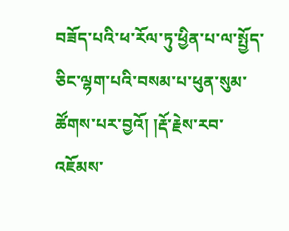བཟོད་པའི་ཕ་རོལ་ཏུ་ཕྱིན་པ་ལ་སྤྱོད་ཅིང་ལྷག་པའི་བསམ་པ་ཕུན་སུམ་ཚོགས་པར་བྱའོ། །རྡོ་རྗེས་རབ་འཇོམས་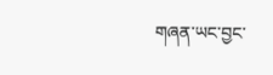གཞན་ཡང་བྱང་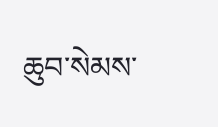ཆུབ་སེམས་